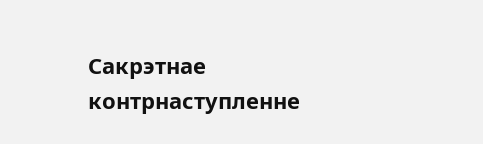Сакрэтнае контрнаступленне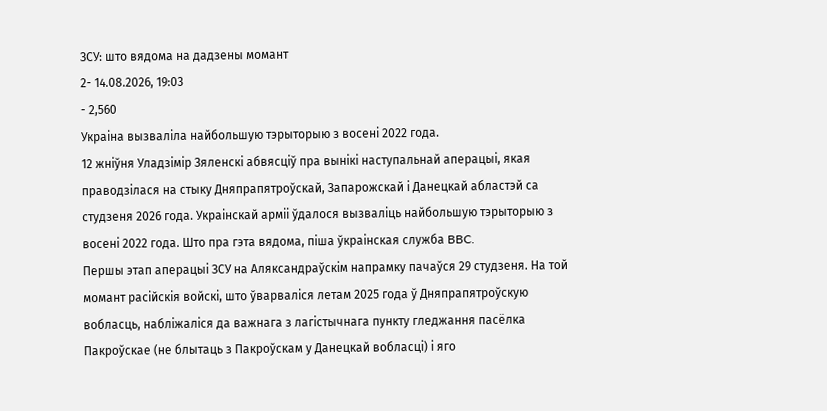ЗСУ: што вядома на дадзены момант
2- 14.08.2026, 19:03
- 2,560
Украіна вызваліла найбольшую тэрыторыю з восені 2022 года.
12 жніўня Уладзімір Зяленскі абвясціў пра вынікі наступальнай аперацыі, якая праводзілася на стыку Дняпрапятроўскай, Запарожскай і Данецкай абластэй са студзеня 2026 года. Украінскай арміі ўдалося вызваліць найбольшую тэрыторыю з восені 2022 года. Што пра гэта вядома, піша ўкраінская служба BBC.
Першы этап аперацыі ЗСУ на Аляксандраўскім напрамку пачаўся 29 студзеня. На той момант расійскія войскі, што ўварваліся летам 2025 года ў Дняпрапятроўскую вобласць, набліжаліся да важнага з лагістычнага пункту гледжання пасёлка Пакроўскае (не блытаць з Пакроўскам у Данецкай вобласці) і яго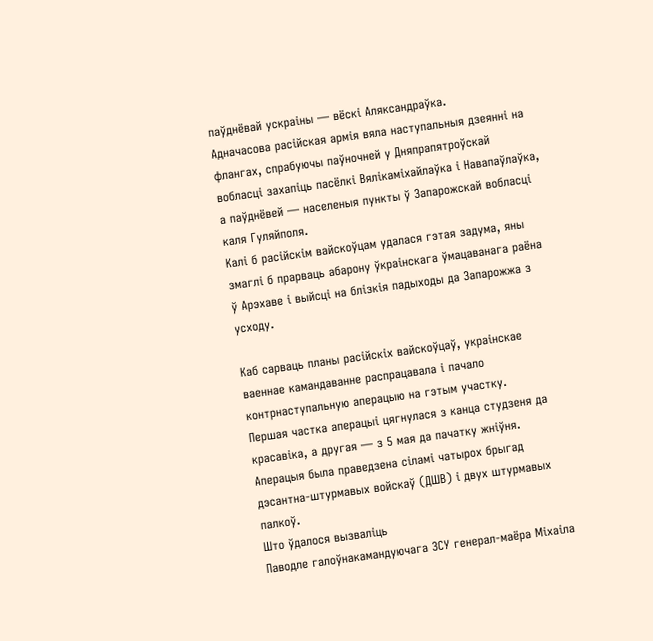паўднёвай ускраіны — вёскі Аляксандраўка.
Адначасова расійская армія вяла наступальныя дзеянні на флангах, спрабуючы паўночней у Дняпрапятроўскай вобласці захапіць пасёлкі Вялікаміхайлаўка і Навапаўлаўка, а паўднёвей — населеныя пункты ў Запарожскай вобласці каля Гуляйполя.
Калі б расійскім вайскоўцам удалася гэтая задума, яны змаглі б прарваць абарону ўкраінскага ўмацаванага раёна ў Арэхаве і выйсці на блізкія падыходы да Запарожжа з усходу.

Каб сарваць планы расійскіх вайскоўцаў, украінскае ваеннае камандаванне распрацавала і пачало контрнаступальную аперацыю на гэтым участку.
Першая частка аперацыі цягнулася з канца студзеня да красавіка, а другая — з 5 мая да пачатку жніўня.
Аперацыя была праведзена сіламі чатырох брыгад дэсантна-штурмавых войскаў (ДШВ) і двух штурмавых палкоў.
Што ўдалося вызваліць
Паводле галоўнакамандуючага ЗСУ генерал-маёра Міхаіла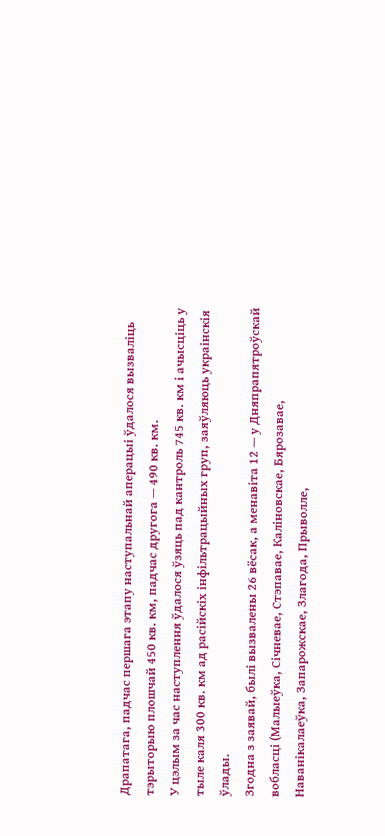Драпатага, падчас першага этапу наступальнай аперацыі ўдалося вызваліць тэрыторыю плошчай 450 кв. км, падчас другога — 490 кв. км.
У цэлым за час наступлення ўдалося ўзяць пад кантроль 745 кв. км і ачысціць у тыле каля 300 кв. км ад расійскіх інфільтрацыйных груп, заяўляюць украінскія ўлады.
Згодна з заявай, былі вызвалены 26 вёсак, а менавіта 12 — у Дняпрапятроўскай вобласці (Малыеўка, Січневае, Стэпавае, Каліновскае, Бярозавае, Наванікалаеўка, Запарожскае, Злагода, Прыволле,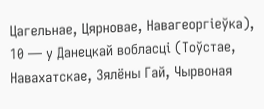Цагельнае, Цярновае, Навагеоргіеўка), 10 — у Данецкай вобласці (Тоўстае, Навахатскае, Зялёны Гай, Чырвоная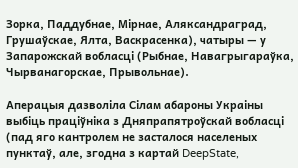Зорка, Паддубнае, Мірнае, Аляксандраград, Грушаўскае, Ялта, Васкрасенка), чатыры — у Запарожскай вобласці (Рыбнае, Навагрыгараўка, Чырванагорскае, Прывольнае).

Аперацыя дазволіла Сілам абароны Украіны выбіць праціўніка з Дняпрапятроўскай вобласці (пад яго кантролем не засталося населеных пунктаў, але, згодна з картай DeepState,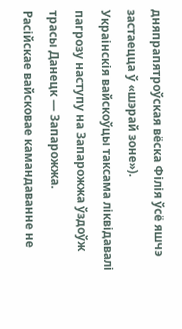дняпрапятроўская вёска Філія ўсё яшчэ застаецца ў «шэрай зоне»).
Украінскія вайскоўцы таксама ліквідавалі пагрозу наступу на Запарожжа ўздоўж трасы Данецк — Запарожжа.
Расійскае вайсковае камандаванне не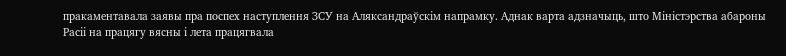пракаментавала заявы пра поспех наступлення ЗСУ на Аляксандраўскім напрамку. Аднак варта адзначыць, што Міністэрства абароны Расіі на працягу вясны і лета працягвала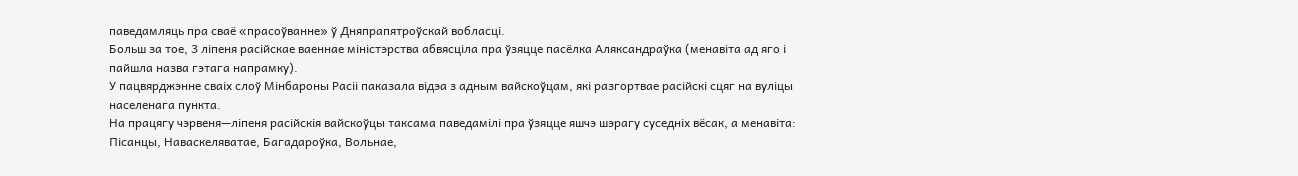паведамляць пра сваё «прасоўванне» ў Дняпрапятроўскай вобласці.
Больш за тое, 3 ліпеня расійскае ваеннае міністэрства абвясціла пра ўзяцце пасёлка Аляксандраўка (менавіта ад яго і пайшла назва гэтага напрамку).
У пацвярджэнне сваіх слоў Мінбароны Расіі паказала відэа з адным вайскоўцам, які разгортвае расійскі сцяг на вуліцы населенага пункта.
На працягу чэрвеня—ліпеня расійскія вайскоўцы таксама паведамілі пра ўзяцце яшчэ шэрагу суседніх вёсак, а менавіта: Пісанцы, Наваскеляватае, Багадароўка, Вольнае,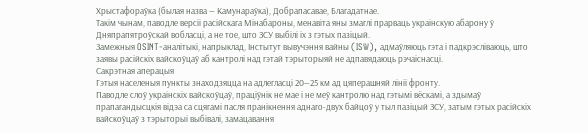Хрыстафораўка (былая назва — Камунараўка), Добрапасавае, Благадатнае.
Такім чынам, паводле версіі расійскага Мінабароны, менавіта яны змаглі прарваць украінскую абарону ў Дняпрапятроўскай вобласці, а не тое, што ЗСУ выбілі іх з гэтых пазіцый.
Замежныя OSINT-аналітыкі, напрыклад, Інстытут вывучэння вайны (ISW), адмаўляюць гэта і падкрэсліваюць, што заявы расійскіх вайскоўцаў аб кантролі над гэтай тэрыторыяй не адпавядаюць рэчаіснасці.
Сакрэтная аперацыя
Гэтыя населеныя пункты знаходзяцца на адлегласці 20—25 км ад цяперашняй лініі фронту.
Паводле слоў украінскіх вайскоўцаў, праціўнік не мае і не меў кантролю над гэтымі вёскамі, а здымаў прапагандысцкія відэа са сцягамі пасля пранікнення аднаго-двух байцоў у тыл пазіцый ЗСУ, затым гэтых расійскіх вайскоўцаў з тэрыторыі выбівалі, замацавання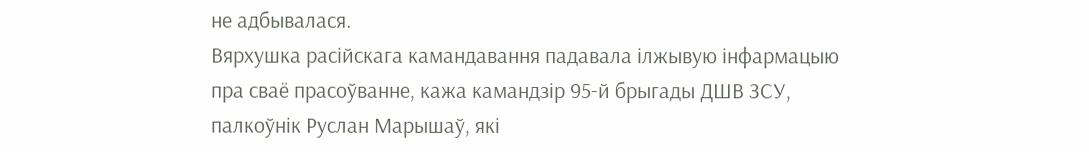не адбывалася.
Вярхушка расійскага камандавання падавала ілжывую інфармацыю пра сваё прасоўванне, кажа камандзір 95-й брыгады ДШВ ЗСУ, палкоўнік Руслан Марышаў, які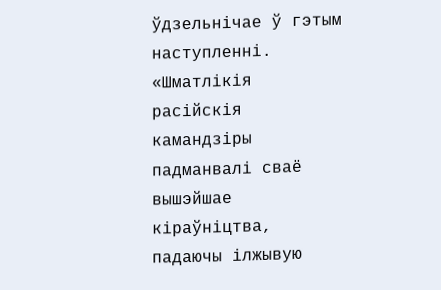ўдзельнічае ў гэтым наступленні.
«Шматлікія расійскія камандзіры падманвалі сваё вышэйшае кіраўніцтва, падаючы ілжывую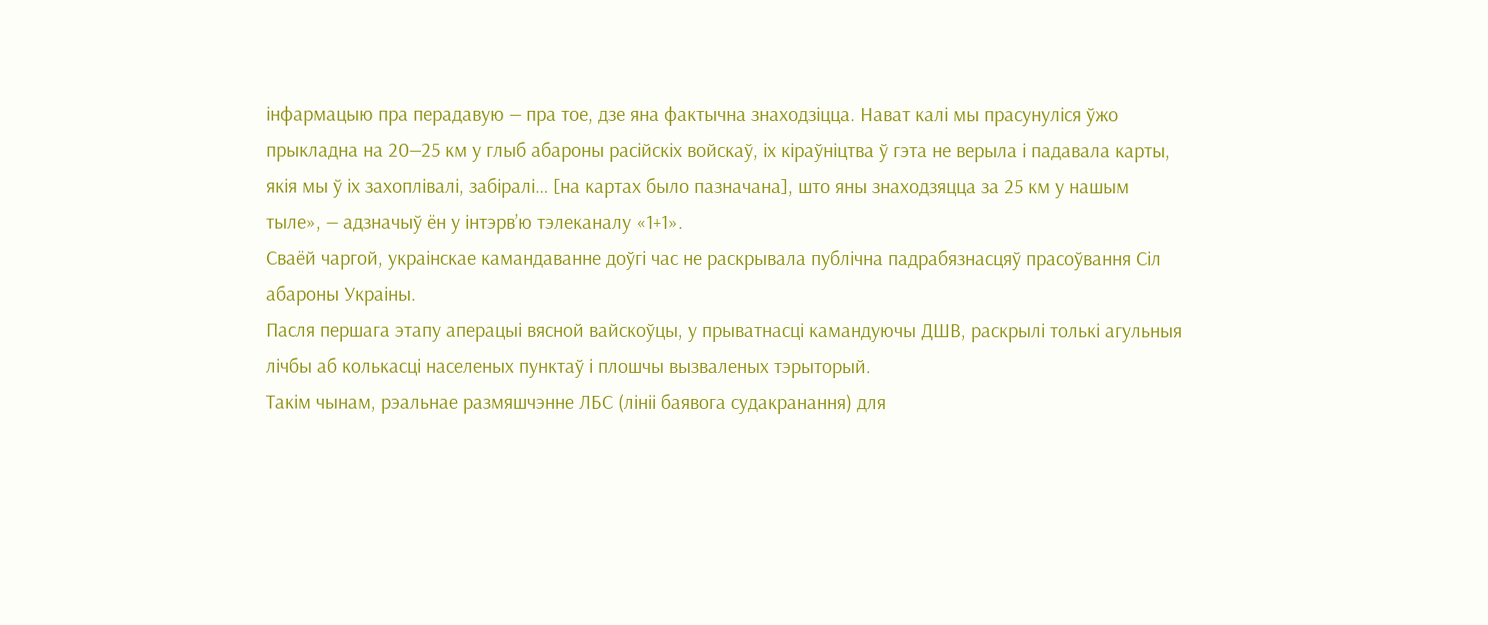інфармацыю пра перадавую — пра тое, дзе яна фактычна знаходзіцца. Нават калі мы прасунуліся ўжо прыкладна на 20—25 км у глыб абароны расійскіх войскаў, іх кіраўніцтва ў гэта не верыла і падавала карты, якія мы ў іх захоплівалі, забіралі… [на картах было пазначана], што яны знаходзяцца за 25 км у нашым тыле», — адзначыў ён у інтэрв’ю тэлеканалу «1+1».
Сваёй чаргой, украінскае камандаванне доўгі час не раскрывала публічна падрабязнасцяў прасоўвання Сіл абароны Украіны.
Пасля першага этапу аперацыі вясной вайскоўцы, у прыватнасці камандуючы ДШВ, раскрылі толькі агульныя лічбы аб колькасці населеных пунктаў і плошчы вызваленых тэрыторый.
Такім чынам, рэальнае размяшчэнне ЛБС (лініі баявога судакранання) для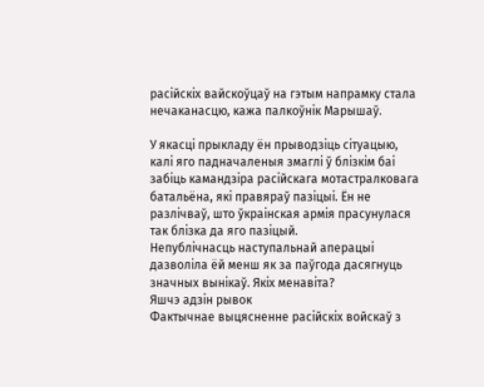расійскіх вайскоўцаў на гэтым напрамку стала нечаканасцю, кажа палкоўнік Марышаў.

У якасці прыкладу ён прыводзіць сітуацыю, калі яго падначаленыя змаглі ў блізкім баі забіць камандзіра расійскага мотастралковага батальёна, які правяраў пазіцыі. Ён не разлічваў, што ўкраінская армія прасунулася так блізка да яго пазіцый.
Непублічнасць наступальнай аперацыі дазволіла ёй менш як за паўгода дасягнуць значных вынікаў. Якіх менавіта?
Яшчэ адзін рывок
Фактычнае выцясненне расійскіх войскаў з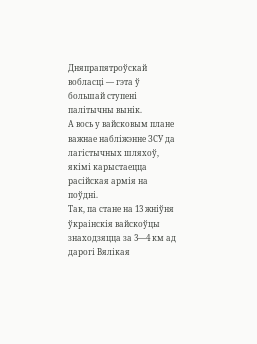Дняпрапятроўскай вобласці — гэта ў большай ступені палітычны вынік.
А вось у вайсковым плане важнае набліжэнне ЗСУ да лагістычных шляхоў, якімі карыстаецца расійская армія на поўдні.
Так, па стане на 13 жніўня ўкраінскія вайскоўцы знаходзяцца за 3—4 км ад дарогі Вялікая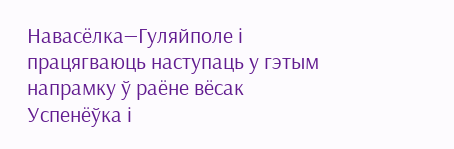Навасёлка—Гуляйполе і працягваюць наступаць у гэтым напрамку ў раёне вёсак Успенёўка і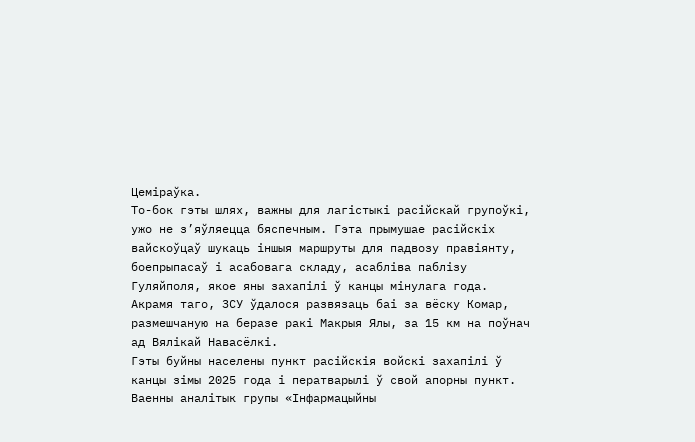Цеміраўка.
То-бок гэты шлях, важны для лагістыкі расійскай групоўкі, ужо не з’яўляецца бяспечным. Гэта прымушае расійскіх вайскоўцаў шукаць іншыя маршруты для падвозу правіянту, боепрыпасаў і асабовага складу, асабліва паблізу Гуляйполя, якое яны захапілі ў канцы мінулага года.
Акрамя таго, ЗСУ ўдалося развязаць баі за вёску Комар, размешчаную на беразе ракі Макрыя Ялы, за 15 км на поўнач ад Вялікай Навасёлкі.
Гэты буйны населены пункт расійскія войскі захапілі ў канцы зімы 2025 года і ператварылі ў свой апорны пункт.
Ваенны аналітык групы «Інфармацыйны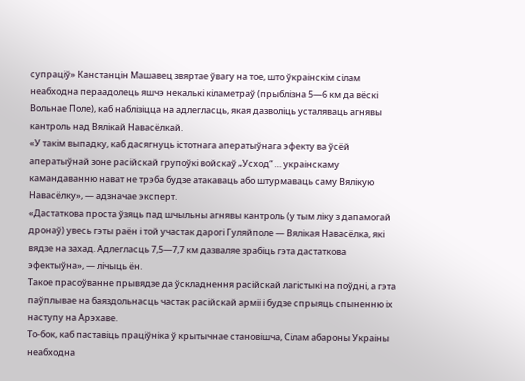супраціў» Канстанцін Машавец звяртае ўвагу на тое, што ўкраінскім сілам неабходна пераадолець яшчэ некалькі кіламетраў (прыблізна 5—6 км да вёскі Вольнае Поле), каб наблізіцца на адлегласць, якая дазволіць усталяваць агнявы кантроль над Вялікай Навасёлкай.
«У такім выпадку, каб дасягнуць істотнага аператыўнага эфекту ва ўсёй аператыўнай зоне расійскай групоўкі войскаў „Усход“ … украінскаму камандаванню нават не трэба будзе атакаваць або штурмаваць саму Вялікую Навасёлку», — адзначае эксперт.
«Дастаткова проста ўзяць пад шчыльны агнявы кантроль (у тым ліку з дапамогай дронаў) увесь гэты раён і той участак дарогі Гуляйполе — Вялікая Навасёлка, які вядзе на захад. Адлегласць 7,5—7,7 км дазваляе зрабіць гэта дастаткова эфектыўна», — лічыць ён.
Такое прасоўванне прывядзе да ўскладнення расійскай лагістыкі на поўдні, а гэта паўплывае на баяздольнасць частак расійскай арміі і будзе спрыяць спыненню іх наступу на Арэхаве.
То-бок, каб паставіць праціўніка ў крытычнае становішча, Сілам абароны Украіны неабходна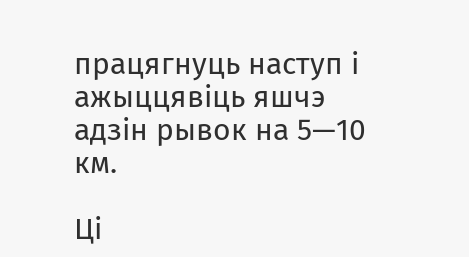працягнуць наступ і ажыццявіць яшчэ адзін рывок на 5—10 км.

Ці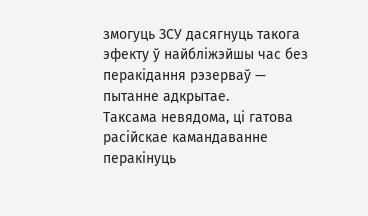змогуць ЗСУ дасягнуць такога эфекту ў найбліжэйшы час без перакідання рэзерваў — пытанне адкрытае.
Таксама невядома, ці гатова расійскае камандаванне перакінуць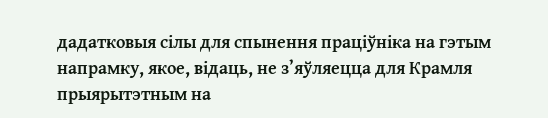дадатковыя сілы для спынення праціўніка на гэтым напрамку, якое, відаць, не з’яўляецца для Крамля прыярытэтным на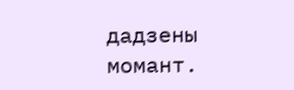дадзены момант.